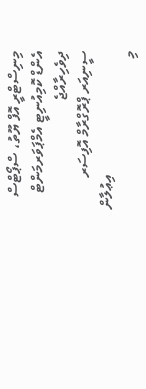މިނިސްޓްރީ އޮފް ޔޫތު، ސްޕޯޓްސް އެންޑް ކޮމިއުނިޓީ އެމްޕަވަރމަންޓް
ދިވެހިރާއްޖެ
ސީނިއަރ ޕްރޮގްރާމް އޮފިސަރ
                                  އިޢުލާން
މި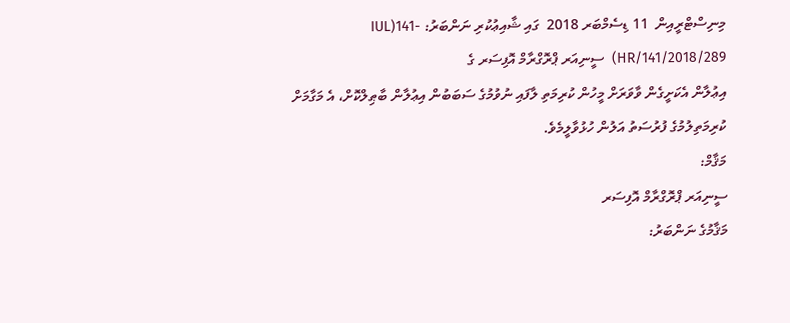މިނިސްޓްރީއިން  11 ޑިސެމްބަރ 2018  ގައި ޝާއިޢުކުރި ނަންބަރު: IUL)141-HR/141/2018/289)  ސީނިއަރ ޕްރޮގްރާމް އޮފިސަރ ގެ
އިޢުލާން އެކަށީގެން ވާވަރަށް މީހުން ކުރިމަތި ލާފައި ނުވުމުގެ ސަބަބުން އިޢުލާން ބާޠިލްކޮށް، އެ މަގާމަށް ކުރިމަތިލުމުގެ ފުރުސަތު އަލުން ހުޅުވާލީމެވެ.
މަޤާމް:
ސީނިއަރ ޕްރޮގްރާމް އޮފިސަރ
މަޤާމުގެ ނަންބަރު: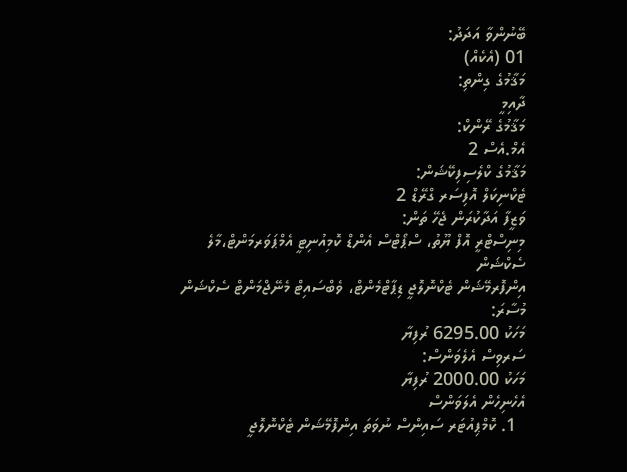ބޭނުންވާ އަދަދު:
01 (އެކެއް)
މަޤާމުގެ ގިންތި:
ދާއިމީ
މަޤާމުގެ ރޭންކް:
އެމް.އެސް 2
މަޤާމުގެ ކްލެސިފިކޭޝަން:
ޓެކްނިކަލް އޮފިސަރ ގްރޭޑް 2
ވަޒީފާ އަދާކުރަން ޖެހޭ ތަން:
މިނިސްޓްރީ އޮފް ޔޫތު، ސްޕޯޓްސް އެންޑް ކޮމިއުނިޓީ އެމްޕަވަރމަންޓް،މާލެ
ސެކްޝަން
އިންފޮރމޭޝަން ޓެކްނޮލޮޖީ ޑިޕާޓްމެންޓް، ވެބްސައިޓް މެނޭޖްމަންޓް ސެކްޝަން
މުސާރަ:
މަހަކު 6295.00 ރުފިޔާ
ސަރވިސް އެލެވަންސް:
މަހަކު 2000.00 ރުފިޔާ
އެހެނިހެން އެލަވަންސް
  1. ކޮމްޕިއުޓަރ ސައިންސް ނުވަތަ އިންފޮމޭޝަން ޓެކްނޮލޮޖީ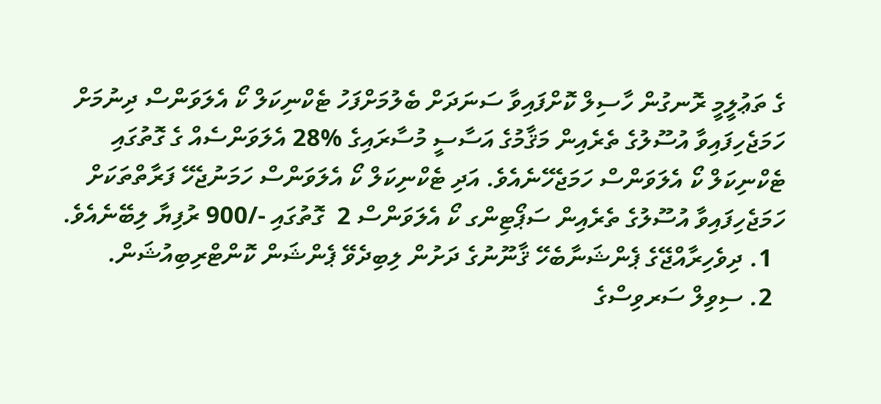ގެ ތަޢުލީމީ ރޮނގުން ހާސިލް ކޮށްފައިވާ ސަނަދަށް ބެލުމަށްފަހު ޓެކްނިކަލް ކޯ އެލަވަންސް ދިނުމަށް ހަމަޖެހިފައިވާ އުސޫލުގެ ތެރެއިން މަޤާމުގެ އަސާސީ މުސާރައިގެ %28 އެލަވަންސެއް ގެ ގޮތުގައި ޓެކްނިކަލް ކޯ އެލަވަންސް ހަމަޖެހޭނެއެވެ. އަދި ޓެކްނިކަލް ކޯ އެލަވަންސް ހަމަނުޖެހޭ ފަރާތްތަކަށް ހަމަޖެހިފައިވާ އުސޫލުގެ ތެރެއިން ސަޕޯޓިންގ ކޯ އެލަވަންސް 2  ގޮތުގައި -/900 ރުފިޔާ ލިބޭނެއެވެ.
  1. ދިވެހިރާއްޖޭގެ ޕެންޝަނާބެހޭ ޤާނޫނުގެ ދަށުން ލިބިދެވޭ ޕެންޝަން ކޮންޓްރިބިއުޝަން.
  2. ސިވިލް ސަރވިސްގެ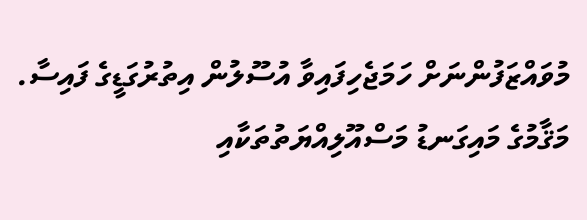މުވައްޒަފުންނަށް ހަމަޖެހިފައިވާ އުސޫލުން އިތުރުގަޑީގެ ފައިސާ.
މަޤާމުގެ މައިގަނޑު މަސްއޫލިއްޔަތުތަކާއި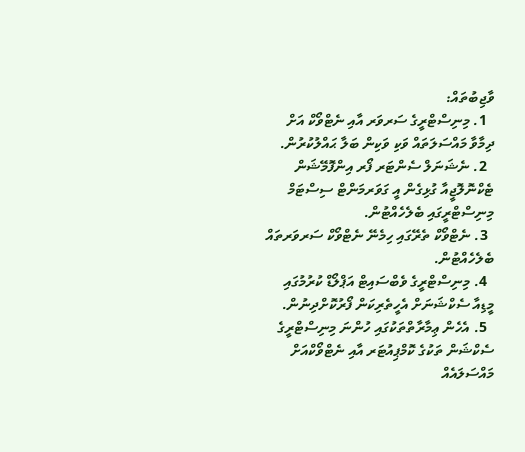ވާޖިބުތައް:
  1. މިނިސްޓްރީގެ ސަރވަރ އާއި ނެޓްވޯކް އަށް ދިމާވާ މައްސަލަތައް ވަކި ވަކިން ބަލާ ޙައްލުކުރުން.
  2. ނެޝަނަލް ސެންޓަރ ފޯރ އިންފޮމޭޝަން ޓެކްނޮލޮޖީއާ ގުޅިގެން އީ ގަވަރމަންޓް ސިސްޓަމް މިނިސްޓްރީގައި ބެލެހެއްޓުން.
  3. ނެޓްވޯކް ތެރޭގައި ހިމެނޭ ނެޓްވޯކް ސަރވަރތައް ބެލެހެއްޓުން.
  4. މިނިސްޓްރީގެ ވެބްސައިޓް އަޕްލޯޑް ކުރުމުގައި މީޑިއާ ސެކްޝަނަށް އެހީތެރިކަން ފޯރުކޮށްދިނުން.
  5. އެހެން ޢިމާރާތްތަކުގައި ހުންނަ މިނިސްޓްރީގެ ސެކްޝަން ތަކުގެ ކޮމްޕިއުޓަރ އާއި ނެޓްވޯކްއަށް މައްސަލައެއް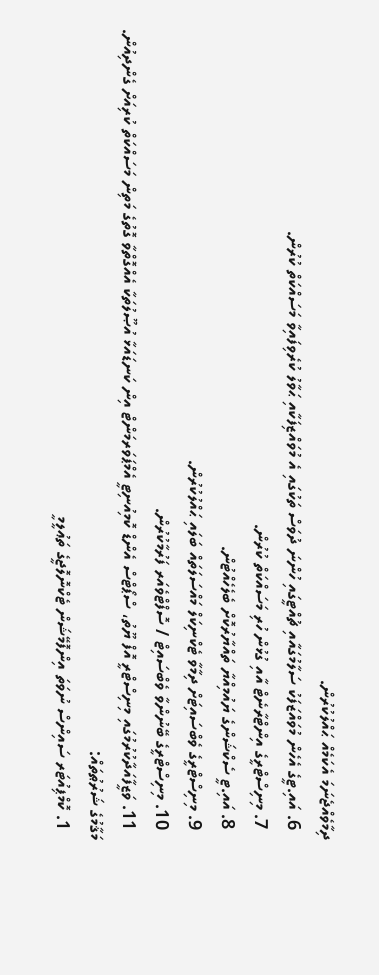ދިމާވެއްޖެނަމަ އެކަމެއް ޙައްލުކުރުން.
  6. އައި.ޓީގެ އެހެން މުވައްޒަފަކު ސަލާމުގައާއި ޗުއްޓީގައި ހުންނަ ދުވަސް ތަކުގައި އެ މުވައްޒިފަކާއި ޙަވާލު ކުރެވިފައިވާ މަސައްކަތް ކުރުން.
  7. މިނިސްޓްރީގެ އިންޓްރާނެޓް އާއި ގުޅުން ހުރި މަސައްކަތް ކުރުން.
  8. އައި.ޓީ ސެކްޝަންގެ ޔައުމިއްޔާ ތައްޔާރުކޮށް ބެލެހެއްޓުން.
  9. މިނިސްޓްރީގެ ވެބްސައިޓަށް ދިމާވާ ޓެކްނިކަލް މައްސަލަތައް ބަލައި ޙައްލުކުރުން.
  10. މިނިސްޓްރީގެ ބޭނުންވާ ވެބްސައިޓް / ސޮފްޓްވެއަރ ފަރުމާކުރުން.
  11. ވަޒީފާއަދާކުރުމުގައި މިނިސްޓްރީ އޮފް ޔޫތު، ސްޕޯޓްސް އެންޑް ކޮމިއުނިޓީ އެމްޕަވަރމަންޓް އިން ކަނޑައަޅާ އުޞޫލުތަކާ އެއްގޮތްވާ ގޮތުގެ މަތިން މަސައްކަތް ކުރިއަށް ގެންދިއުން.
މަޤާމުގެ ޝަރުޠުތައް:
  1. ކޮމްޕިއުޓަރ ސައިންސް ނުވަތަ އިންފޮމޭޝަން ޓެކްނޮލޮޖީގެ ތަޢުލީމީ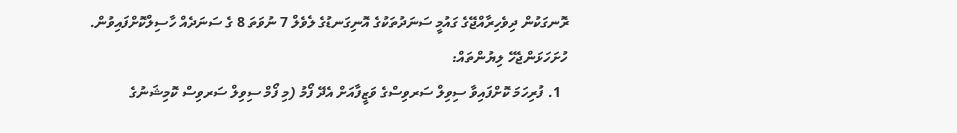ރޮނގަކުން ދިވެހިރާއްޖޭގެ ގައުމީ ސަނަދުތަކުގެ އޮނިގަނޑުގެ ލެވެލް 7 ނުވަތަ 8 ގެ ސަނަދެއް ހާސިލްކޮށްފައިވުން.
ހުށަހަޅަންޖެހޭ ލިޔުންތައް:
  1. ފުރިހަމަ ކޮށްފައިވާ ސިވިލް ސަރވިސްގެ ވަޒީފާއަށް އެދޭ ފޯމު (މި ފޯމް ސިވިލް ސަރވިސް ކޮމިޝަނުގެ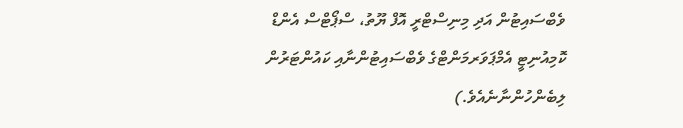ވެބްސައިޓުން އަދި މިނިސްޓްރީ އޮފް ޔޫތު، ސްޕޯޓްސް އެންޑް ކޮމިއުނިޓީ އެމްޕަވަރމަންޓްގެ ވެބްސައިޓުންނާއި ކައުންޓަރުން ލިބެންހުންނާނެއެވެ.)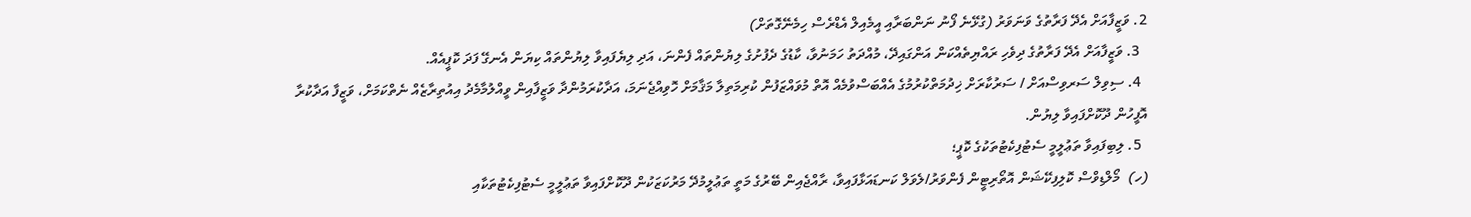2. ވަޒީފާއަށް އެދޭ ފަރާތުގެ ވަނަވަރު (ގުޅޭނެ ފޯނު ނަންބަރާއި އީމެއިލް އެޑްރެސް ހިމެނޭގޮތަށް)
  3. ވަޒީފާއަށް އެދޭ ފަރާތުގެ ދިވެހި ރައްޔިތެއްކަން އަންގައިދޭ، މުއްދަތު ހަމަނުވާ، ކާޑުގެ ދެފުށުގެ ލިޔުންތައް ފެންނަ، އަދި ލިޔެފައިވާ ލިޔުންތައް ކިޔަން އެނގޭ ފަދަ ކޮޕީއެއް.
  4. ސިވިލް ސަރވިސްއަށް / ސަރުކާރަށް ޚިދުމަތްކުރުމުގެ އެއްބަސްވުމެއް އޮތް މުވައްޒަފުން ކުރިމަތިލާ މަޤާމަށް ހޮވިއްޖެނަމަ، އަދާކުރަމުންދާ ވަޒީފާއިން ވީއްލުމާމެދު އިއުތިރާޒެއް ނެތްކަމަށް، ވަޒީފާ އަދާކުރާ އޮފީހުން ދޫކޮށްފައިވާ ލިޔުން.
  5. ލިބިފައިވާ ތަޢުލީމީ ސެޓުފިކެޓުތަކުގެ ކޮޕީ؛
(ހ)  މޯލްޑިވްސް ކޮލިފިކޭޝަން އޮތޯރިޓީން ފެންވަރު/ލެވަލް ކަނޑައަޅާފައިވާ، ރާއްޖެއިން ބޭރުގެ މަތީ ތަޢުލީމުދޭ މަރުކަޒަކުން ދޫކޮށްފައިވާ ތަޢުލީމީ ސެޓުފިކެޓުތަކާއި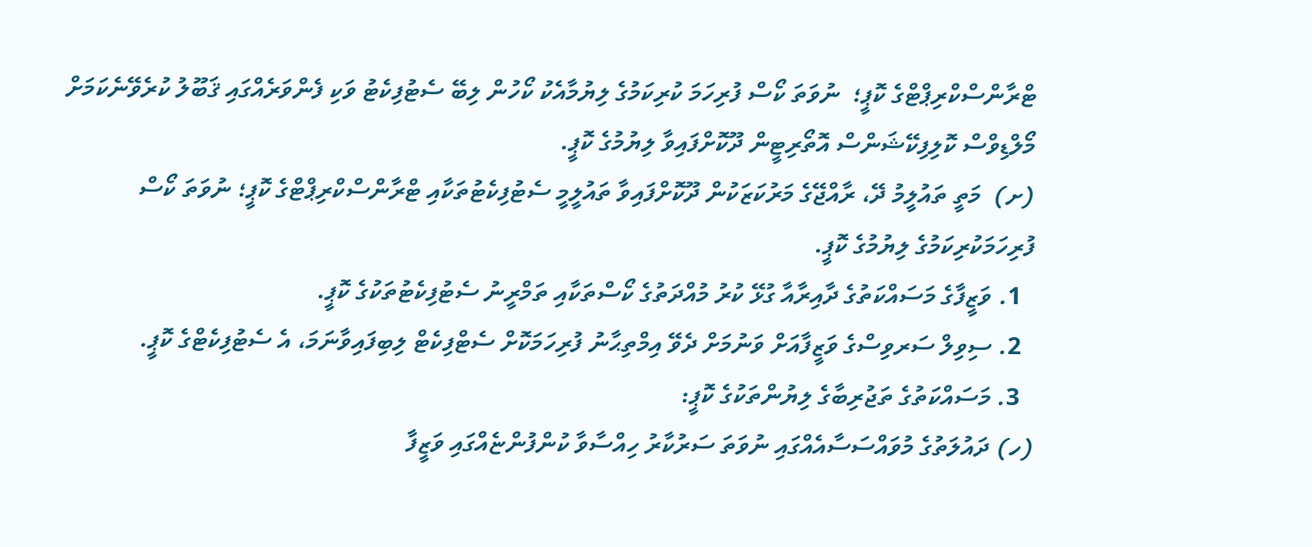ޓްރާންސްކްރިޕްޓްގެ ކޮޕީ؛  ނުވަތަ ކޯސް ފުރިހަމަ ކުރިކަމުގެ ލިޔުމާއެކު ކޯހުން ލިބޭ ސެޓުފިކެޓު ވަކި ފެންވަރެއްގައި ޤަބޫލު ކުރެވޭނެކަމަށް މޯލްޑިވްސް ކޮލިފިކޭޝަންސް އޮތޯރިޓީން ދޫކޮށްފައިވާ ލިޔުމުގެ ކޮޕީ.
(ށ)  މަތީ ތައުލީމު ދޭ، ރާއްޖޭގެ މަރުކަޒަކުން ދޫކޮށްފައިވާ ތައުލީމީ ސެޓުފިކެޓުތަކާއި ޓްރާންސްކްރިޕްޓްގެ ކޮޕީ؛ ނުވަތަ ކޯސް ފުރިހަމަކުރިކަމުގެ ލިޔުމުގެ ކޮޕީ.
  1. ވަޒީފާގެ މަސައްކަތުގެ ދާއިރާއާ ގުޅޭ ކުރު މުއްދަތުގެ ކޯސްތަކާއި ތަމްރީނު ސެޓުފިކެޓުތަކުގެ ކޮޕީ.
  2. ސިވިލް ސަރވިސްގެ ވަޒީފާއަށް ވަނުމަށް ދެވޭ އިމްތިޙާނު ފުރިހަމަކޮށް ސެޓްފިކެޓް ލިބިފައިވާނަމަ، އެ ސެޓުފިކެޓްގެ ކޮޕީ.
  3. މަސައްކަތުގެ ތަޖުރިބާގެ ލިޔުންތަކުގެ ކޮޕީ:
(ހ) ދައުލަތުގެ މުވައްސަސާއެއްގައި ނުވަތަ ސަރުކާރު ހިއްސާވާ ކުންފުންޏެއްގައި ވަޒީފާ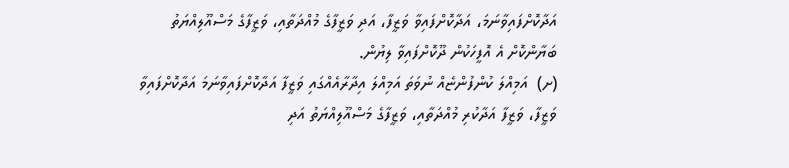އަދާކޮށްފައިވާނަމަ، އަދާކޮށްފައިވާ ވަޒީފާ، އަދި ވަޒީފާގެ މުއްދަތާއި، ވަޒީފާގެ މަސްއޫލިއްޔަތު ބަޔާންކޮށް އެ އޮފީހަކުން ދޫކޮށްފައިވާ ލިޔުން.
(ށ)  އަމިއްލަ ކުންފުންޏެއް ނުވަތަ އަމިއްލަ އިދާރާއެއްގައި ވަޒީފާ އަދާކޮށްފައިވާނަމަ އަދާކޮށްފައިވާ ވަޒީފާ، ވަޒީފާ އަދާކުރި މުއްދަތާއި، ވަޒީފާގެ މަސްއޫލިއްޔަތު އަދި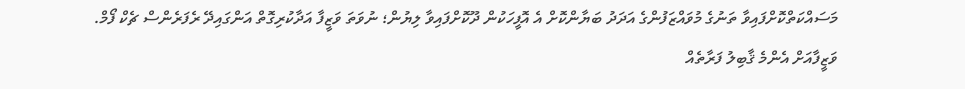މަސައްކަތްކޮށްފައިވާ ތަނުގެ މުވައްޒަފުންގެ އަދަދު ބަޔާންކޮށް އެ އޮފީހަކުން ދޫކޮށްފައިވާ ލިޔުން؛ ނުވަތަ ވަޒީފާ އަދާކުރިގޮތް އަންގައިދޭ ރެފަރެންސް ޗެކް ފޯމް.
ވަޒީފާއަށް އެންމެ ޤާބިލު ފަރާތެއް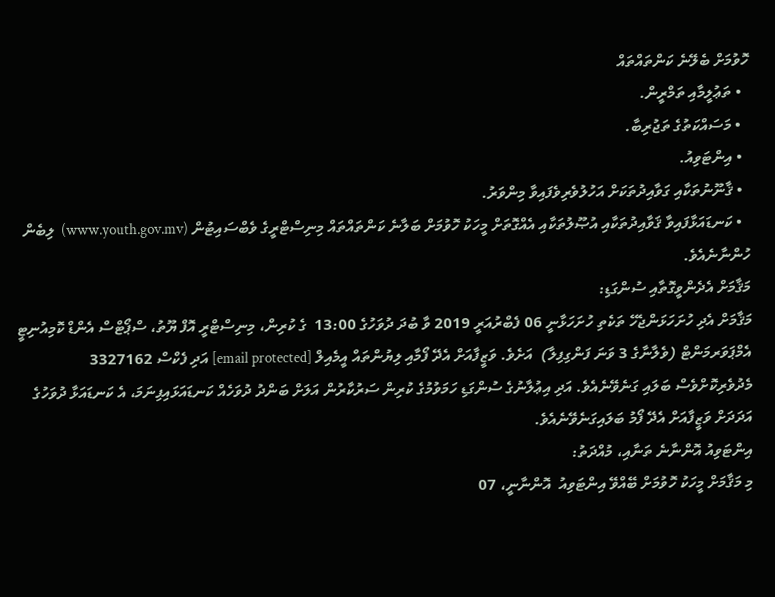ހޮވުމަށް ބެލޭނެ ކަންތައްތައް
  • ތަޢުލީމާއި ތަމްރީން.
  • މަސައްކަތުގެ ތަޖުރިބާ.
  • އިންޓަވިއު.
  • ޤާނޫނުތަކާއި ގަވާއިދުތަކަށް އަހުލުވެރިވެފައިވާ މިންވަރު.
  • ކަނޑައަޅާފައިވާ ޤަވާއިދުތަކާއި އުޞޫލުތަކާއި އެއްގޮތަށް މީހަކު ހޮވުމަށް ބަލާނެ ކަންތައްތައް މިނިސްޓްރީގެ ވެބްސައިޓުން (www.youth.gov.mv)  ލިބެން ހުންނާނެއެވެ.
މަޤާމަށް އެދެންވީގޮތާއި ސުންގަޑި:
މަޤާމަށް އެދި ހުށަހަޅަންޖެހޭ ތަކެތި ހުށަހަޅާނީ 06 ފެބްރުއަރީ 2019 ވާ ބުދަ ދުވަހުގެ 13:00  ގެ ކުރިން، މިނިސްޓްރީ އޮފް ޔޫތު، ސްޕޯޓްސް އެންޑް ކޮމިއުނިޓީ އެމްޕަވަރމަންޓް (ވެލާނާގެ 3 ވަނަ ފަންގިފިލާ)  އަށެވެ. ވަޒީފާއަށް އެދޭ ފޯމާއި ލިޔުންތައް އީމެއިލް [email protected] އަދި ފެކްސް 3327162 މެދުވެރިކޮށްވެސް ބަލައި ގަނެވޭނެއެވެ. އަދި އިޢުލާނުގެ ސުންގަޑި ހަމަވުމުގެ ކުރިން ސަރުކާރުން އަލަށް ބަންދު ދުވަހެއް ކަނޑައަޅައިފިނަމަ، އެ ކަނޑައަޅާ ދުވަހުގެ އަދަދަށް ވަޒީފާއަށް އެދޭ ފޯމު ބަލައިގަނެވޭނެއެވެ.
އިންޓަވިއު އޮންނާނެ ތަނާއި، މުއްދަތު:
މި މަޤާމަށް މީހަކު ހޮވުމަށް ބޭއްވޭ އިންޓަވިއު  އޮންނާނީ، 07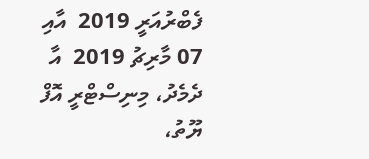ފެބްރުއަރީ 2019  އާއި 07 މާރިޗު 2019  އާ ދެމެދު، މިނިސްޓްރީ އޮފް ޔޫތު،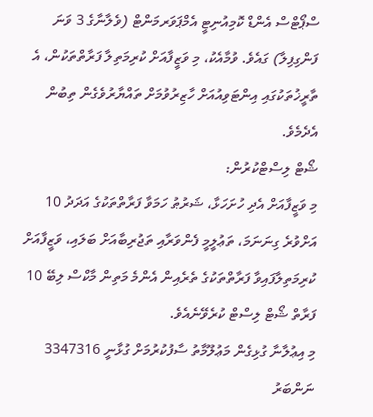ސްޕޯޓްސް އެންޑް ކޮމިއުނިޓީ އެމްޕަވަރމަންޓް (ވެލާނާގެ 3 ވަނަ ފަންގިފިލާ) ގައެވެ. ވުމާއެކު، މި ވަޒީފާއަށް ކުރިމަތިލާ ފަރާތްތަކުން، އެ ތާރީޚުތަކުގައި އިންޓަވިއުއަށް ހާޒިރުވުމަށް ތައްޔާރުވެގެން ތިބުން އެދެމެވެ.
ޝޯޓް ލިސްޓްކުރުން:
މި ވަޒީފާއަށް އެދި ހުށަހަޅާ، ޝަރުޠު ހަމަވާ ފަރާތްތަކުގެ އަދަދު 10  އަށްވުރެ ގިނަނަމަ، ތަޢުލީމީ ފެންވަރާއި ތަޖުރިބާއަށް ބަލައި، ވަޒީފާއަށް ކުރިމަތިލާފައިވާ ފަރާތްތަކުގެ ތެރެއިން އެންމެ މަތިން މާކްސް ލިބޭ 10 ފަރާތް ޝޯޓް ލިސްޓް ކުރެވޭނެއެވެ.
މި އިޢުލާނާ ގުޅިގެން މަޢުލޫމާތު ސާފުކުރުމަށް ގުޅާނީ 3347316 ނަންބަރު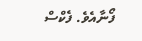ފޯނާއެވެ. ފެކްސް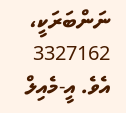ނަންބަރަކީ، 3327162 އެވެ. އީ-މެއިލް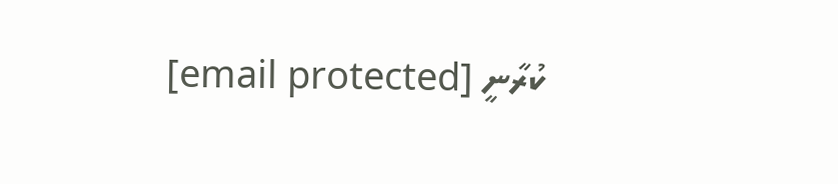ކުރާނީ [email protected]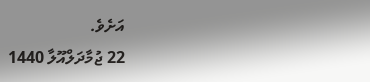އަށެވެ.
22 ޖުމާދަލްއޫލާ 1440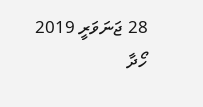28 ޖަނަވަރީ 2019
ހޯދާ